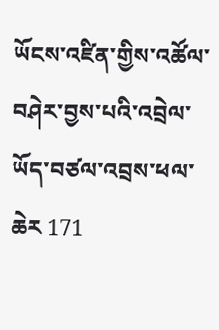ཡོངས་འཛིན་གྱིས་འཚོལ་བཤེར་བྱས་པའི་འབྲེལ་ཡོད་བཙལ་འབྲས་ཕལ་ཆེར 171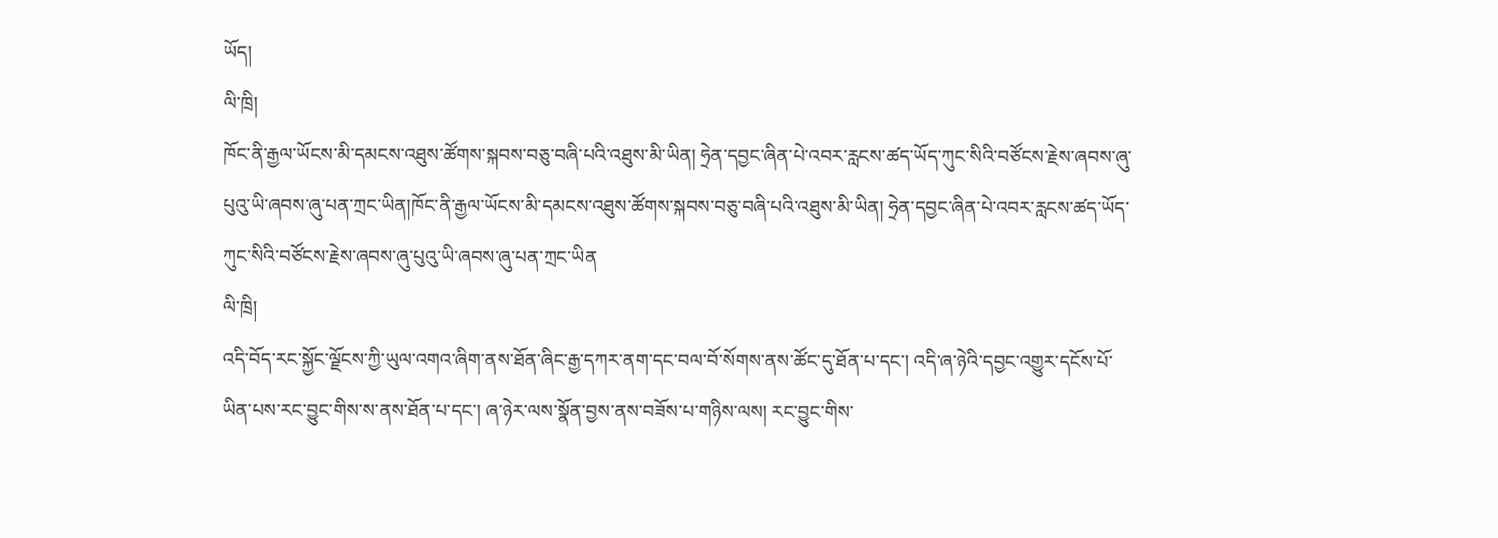ཡོད།
ལི་ཁྲི།
ཁོང་ནི་རྒྱལ་ཡོངས་མི་དམངས་འཐུས་ཚོགས་སྐབས་བཅུ་བཞི་པའི་འཐུས་མི་ཡིན། ཧྲེན་དབྱང་ཞིན་པེ་འབར་རླངས་ཚད་ཡོད་ཀུང་སིའི་བཙོངས་རྗེས་ཞབས་ཞུ་པུའུ་ཡི་ཞབས་ཞུ་པན་ཀྲང་ཡིན།ཁོང་ནི་རྒྱལ་ཡོངས་མི་དམངས་འཐུས་ཚོགས་སྐབས་བཅུ་བཞི་པའི་འཐུས་མི་ཡིན། ཧྲེན་དབྱང་ཞིན་པེ་འབར་རླངས་ཚད་ཡོད་ཀུང་སིའི་བཙོངས་རྗེས་ཞབས་ཞུ་པུའུ་ཡི་ཞབས་ཞུ་པན་ཀྲང་ཡིན
ལི་ཁྲི།
འདི་བོད་རང་སྐྱོང་ལྗོངས་ཀྱི་ཡུལ་འགའ་ཞིག་ནས་ཐོན་ཞིང་རྒྱ་དཀར་ནག་དང་བལ་བོ་སོགས་ནས་ཚོང་དུ་ཐོན་པ་དང་། འདི་ཞ་ཉེའི་དབྱང་འགྱུར་དངོས་པོ་ཡིན་པས་རང་བྱུང་གིས་ས་ནས་ཐོན་པ་དང་། ཞ་ཉེར་ལས་སྣོན་བྱས་ནས་བཟོས་པ་གཉིས་ལས། རང་བྱུང་གིས་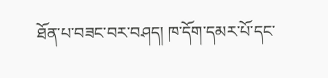ཐོན་པ་བཟང་བར་བཤད། ཁ་དོག་དམར་པོ་དང་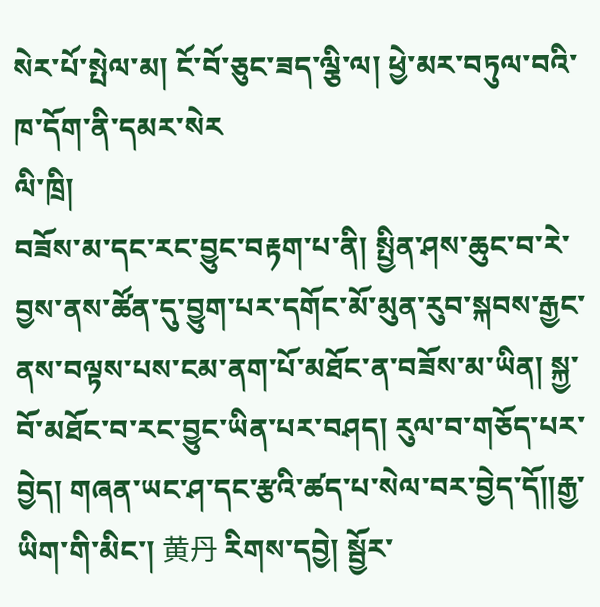སེར་པོ་སྤེལ་མ། ངོ་བོ་ཅུང་ཟད་ལྕི་ལ། ཕྱེ་མར་བཏུལ་བའི་ཁ་དོག་ནི་དམར་སེར
ལི་ཁྲི།
བཟོས་མ་དང་རང་བྱུང་བརྟག་པ་ནི། སྤྱིན་ཤས་ཆུང་བ་རེ་བྱས་ནས་ཚོན་དུ་བྱུག་པར་དགོང་མོ་མུན་རུབ་སྐབས་རྒྱང་ནས་བལྟས་པས་ངམ་ནག་པོ་མཐོང་ན་བཟོས་མ་ཡིན། སྐྱ་བོ་མཐོང་བ་རང་བྱུང་ཡིན་པར་བཤད། རུལ་བ་གཅོད་པར་བྱེད། གཞན་ཡང་ཤ་དང་རྩའི་ཚད་པ་སེལ་བར་བྱེད་དོ༎རྒྱ་ཡིག་གི་མིང་། 黄丹 རིགས་དབྱེ། སྦྱོར་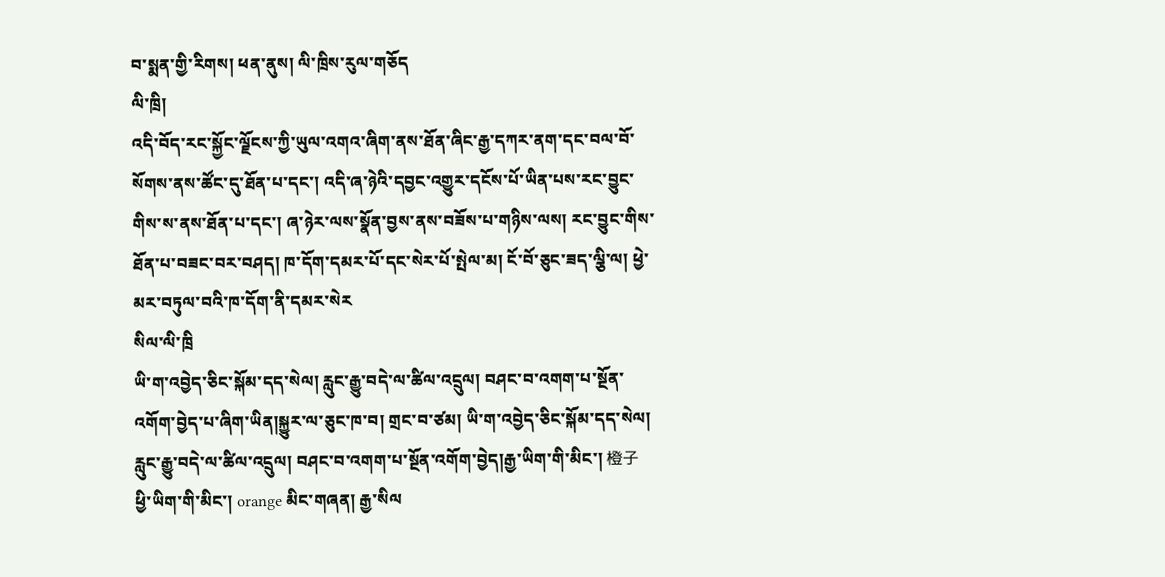བ་སྨན་གྱི་རིགས། ཕན་ནུས། ལི་ཁྲིས་རུལ་གཅོད
ལི་ཁྲི།
འདི་བོད་རང་སྐྱོང་ལྗོངས་ཀྱི་ཡུལ་འགའ་ཞིག་ནས་ཐོན་ཞིང་རྒྱ་དཀར་ནག་དང་བལ་བོ་སོགས་ནས་ཚོང་དུ་ཐོན་པ་དང་། འདི་ཞ་ཉེའི་དབྱང་འགྱུར་དངོས་པོ་ཡིན་པས་རང་བྱུང་གིས་ས་ནས་ཐོན་པ་དང་། ཞ་ཉེར་ལས་སྣོན་བྱས་ནས་བཟོས་པ་གཉིས་ལས། རང་བྱུང་གིས་ཐོན་པ་བཟང་བར་བཤད། ཁ་དོག་དམར་པོ་དང་སེར་པོ་སྤེལ་མ། ངོ་བོ་ཅུང་ཟད་ལྕི་ལ། ཕྱེ་མར་བཏུལ་བའི་ཁ་དོག་ནི་དམར་སེར
སིལ་ལི་ཁྲི
ཡི་ག་འབྱེད་ཅིང་སྐོམ་དད་སེལ། རླུང་རྒྱུ་བདེ་ལ་ཚིལ་འདྲུལ། བཤང་བ་འགག་པ་སྔོན་འགོག་བྱེད་པ་ཞིག་ཡིན།སྐྱུར་ལ་ཅུང་ཁ་བ། གྲང་བ་ཙམ། ཡི་ག་འབྱེད་ཅིང་སྐོམ་དད་སེལ། རླུང་རྒྱུ་བདེ་ལ་ཚིལ་འདྲུལ། བཤང་བ་འགག་པ་སྔོན་འགོག་བྱེད།རྒྱ་ཡིག་གི་མིང་། 橙子 ཕྱི་ཡིག་གི་མིང་། orange མིང་གཞན། རྒྱ་སིལ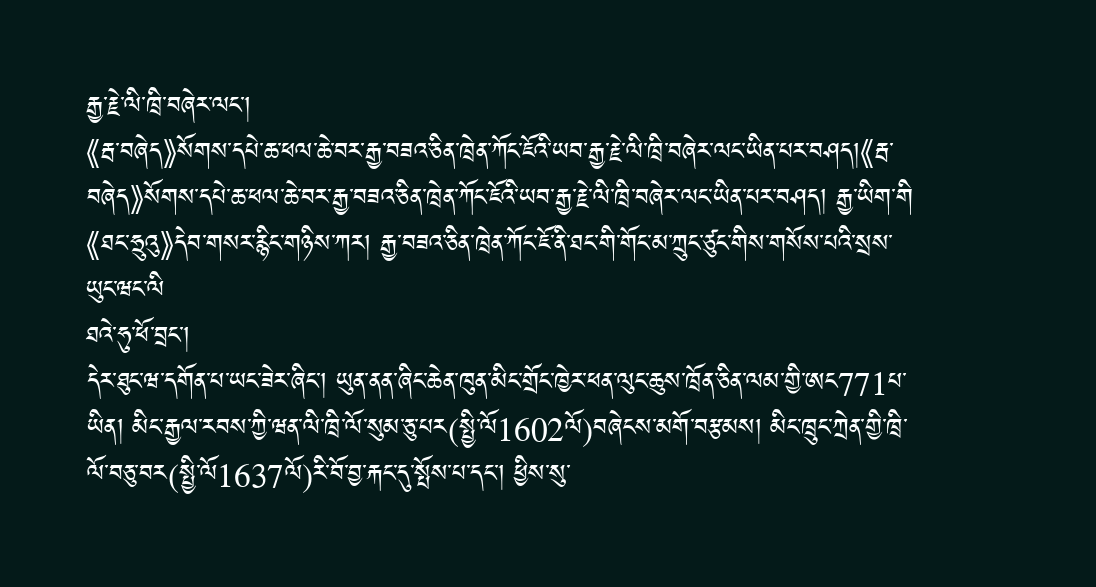རྒྱ་རྗེ་ལི་ཁྲི་བཞེར་ལང་།
《རྦ་བཞེད》སོགས་དཔེ་ཆ་ཕལ་ཆེ་བར་རྒྱ་བཟའ་ཅིན་ཁྲེན་ཀོང་ཇོའི་ཡབ་རྒྱ་རྗེ་ལི་ཁྲི་བཞེར་ལང་ཡིན་པར་བཤད།《རྦ་བཞེད》སོགས་དཔེ་ཆ་ཕལ་ཆེ་བར་རྒྱ་བཟའ་ཅིན་ཁྲེན་ཀོང་ཇོའི་ཡབ་རྒྱ་རྗེ་ལི་ཁྲི་བཞེར་ལང་ཡིན་པར་བཤད། རྒྱ་ཡིག་གི《ཐང་ཧྲུའུ》དེབ་གསར་རྙིང་གཉིས་ཀར། རྒྱ་བཟའ་ཅིན་ཁྲེན་ཀོང་ཇོ་ནི་ཐང་གི་གོང་མ་ཀྲུང་ཙུང་གིས་གསོས་པའི་སྲས་ཡུང་ཝང་ལི
ཐའེ་ཧུ་ཕོ་བྲང་།
དེར་ཐུང་ཝ་དགོན་པ་ཡང་ཟེར་ཞིང་། ཡུན་ནན་ཞིང་ཆེན་ཁུན་མིང་གྲོང་ཁྱེར་ཕན་ལུང་ཆུས་ཁྲོན་ཅིན་ལམ་གྱི་ཨང771པ་ཡིན། མིང་རྒྱལ་རབས་ཀྱི་ཝན་ལི་ཁྲི་ལོ་སུམ་ཅུ་པར(སྤྱི་ལོ1602ལོ)བཞེངས་མགོ་བརྩམས། མིང་ཁྲུང་ཀྲེན་གྱི་ཁྲི་ལོ་བཅུ་བར(སྤྱི་ལོ1637ལོ)རི་བོ་བྱ་རྐང་དུ་སྤོས་པ་དང་། ཕྱིས་སུ་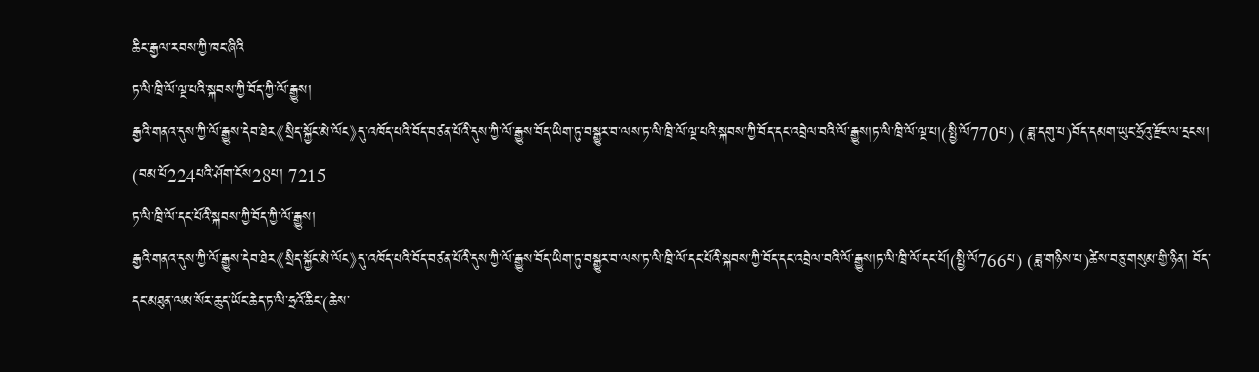ཆིང་རྒྱལ་རབས་ཀྱི་ཁང་ཞིའི
ཏ་ལི་ཁྲི་ལོ་ལྔ་པའི་སྐབས་ཀྱི་བོད་ཀྱི་ལོ་རྒྱུས།
རྒྱའི་གནའ་དུས་ཀྱི་ལོ་རྒྱུས་དེབ་ཐེར《སྲིད་སྐྱོང་མེ་ལོང》དུ་འཁོད་པའི་བོད་བཙན་པོའི་དུས་ཀྱི་ལོ་རྒྱུས་བོད་ཡིག་ཏུ་བསྒྱུར་བ་ལས་ཏ་ལི་ཁྲི་ལོ་ལྔ་པའི་སྐབས་ཀྱི་བོད་དང་འབྲེལ་བའི་ལོ་རྒྱུས།ཏ་ལི་ཁྲི་ལོ་ལྔ་པ།(སྤྱི་ལོ770པ) (ཟླ་དགུ་པ)བོད་དམག་ཡུང་ཧྲོའུ་རྫོང་ལ་དྲངས། (བམ་པོ224པའི་ཤོག་ངོས28པ། 7215
ཏ་ལི་ཁྲི་ལོ་དང་པོའི་སྐབས་ཀྱི་བོད་ཀྱི་ལོ་རྒྱུས།
རྒྱའི་གནའ་དུས་ཀྱི་ལོ་རྒྱུས་དེབ་ཐེར《སྲིད་སྐྱོང་མེ་ལོང》དུ་འཁོད་པའི་བོད་བཙན་པོའི་དུས་ཀྱི་ལོ་རྒྱུས་བོད་ཡིག་ཏུ་བསྒྱུར་བ་ལས་ཏ་ལི་ཁྲི་ལོ་དང་པོའི་སྐབས་ཀྱི་བོད་དང་འབྲེལ་བའི་ལོ་རྒྱུས།ཏ་ལི་ཁྲི་ལོ་དང་པོ།(སྤྱི་ལོ766པ) (ཟླ་གཉིས་པ)ཚེས་བཅུ་གསུམ་གྱི་ཉིན། བོད་དང་མཐུན་ལམ་སོར་ཆུད་ཡོང་ཆེད་ཏ་ལི་ཧྲའོ་ཆིང་(ཆེས་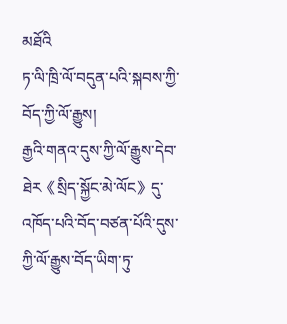མཐོའི
ཏ་ལི་ཁྲི་ལོ་བདུན་པའི་སྐབས་ཀྱི་བོད་ཀྱི་ལོ་རྒྱུས།
རྒྱའི་གནའ་དུས་ཀྱི་ལོ་རྒྱུས་དེབ་ཐེར《སྲིད་སྐྱོང་མེ་ལོང》དུ་འཁོད་པའི་བོད་བཙན་པོའི་དུས་ཀྱི་ལོ་རྒྱུས་བོད་ཡིག་ཏུ་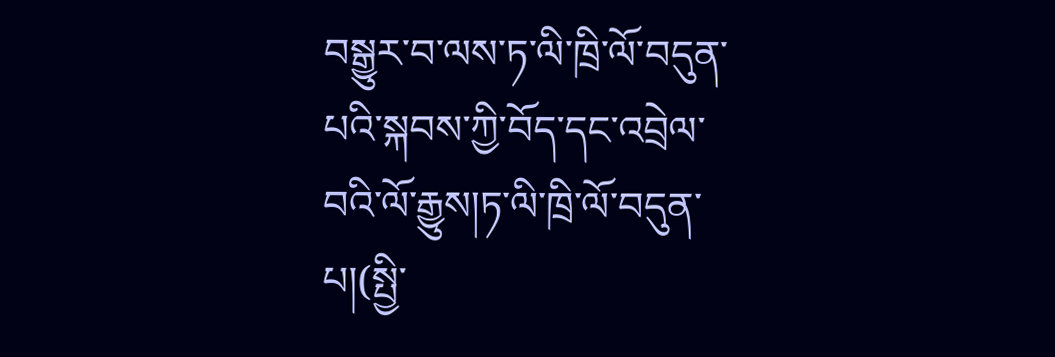བསྒྱུར་བ་ལས་ཏ་ལི་ཁྲི་ལོ་བདུན་པའི་སྐབས་ཀྱི་བོད་དང་འབྲེལ་བའི་ལོ་རྒྱུས།ཏ་ལི་ཁྲི་ལོ་བདུན་པ།(སྤྱི་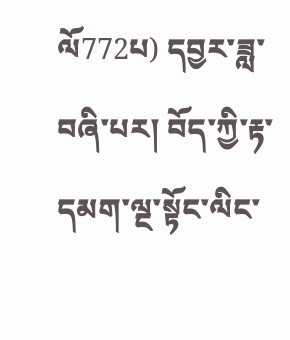ལོ772པ) དབྱར་ཟླ་བཞི་པར། བོད་ཀྱི་རྟ་དམག་ལྔ་སྟོང་ལིང་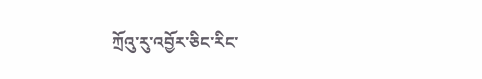ཀྲོའུ་རུ་འབྱོར་ཅིང་རིང་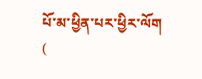པོ་མ་ཕྱིན་པར་ཕྱིར་ལོག (